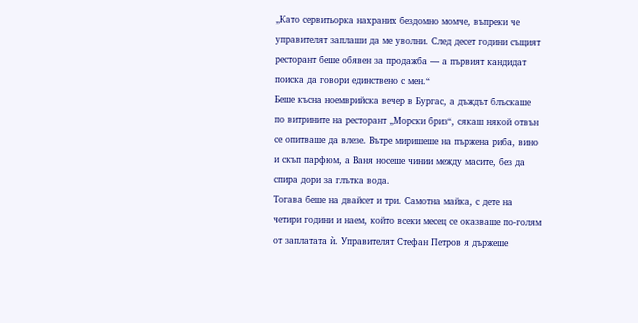„Като сервитьорка нахраних бездомно момче, въпреки че управителят заплаши да ме уволни. След десет години същият ресторант беше обявен за продажба — а първият кандидат поиска да говори единствено с мен.“
Беше късна ноемврийска вечер в Бургас, а дъждът блъскаше по витрините на ресторант „Морски бриз“, сякаш някой отвън се опитваше да влезе. Вътре миришеше на пържена риба, вино и скъп парфюм, а Ваня носеше чинии между масите, без да спира дори за глътка вода.
Тогава беше на двайсет и три. Самотна майка, с дете на четири години и наем, който всеки месец се оказваше по-голям от заплатата ѝ. Управителят Стефан Петров я държеше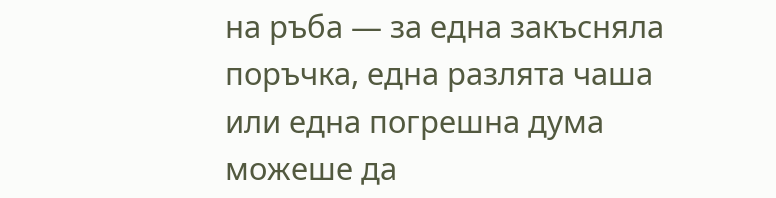на ръба — за една закъсняла поръчка, една разлята чаша или една погрешна дума можеше да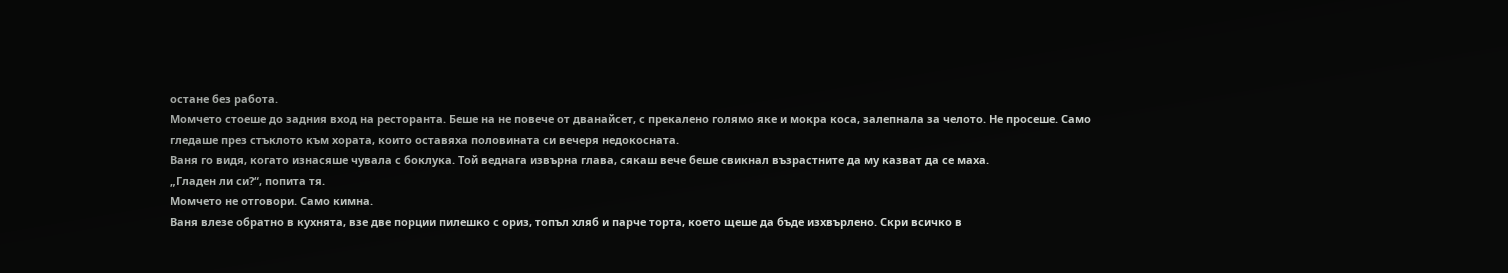остане без работа.
Момчето стоеше до задния вход на ресторанта. Беше на не повече от дванайсет, с прекалено голямо яке и мокра коса, залепнала за челото. Не просеше. Само гледаше през стъклото към хората, които оставяха половината си вечеря недокосната.
Ваня го видя, когато изнасяше чувала с боклука. Той веднага извърна глава, сякаш вече беше свикнал възрастните да му казват да се маха.
„Гладен ли си?“, попита тя.
Момчето не отговори. Само кимна.
Ваня влезе обратно в кухнята, взе две порции пилешко с ориз, топъл хляб и парче торта, което щеше да бъде изхвърлено. Скри всичко в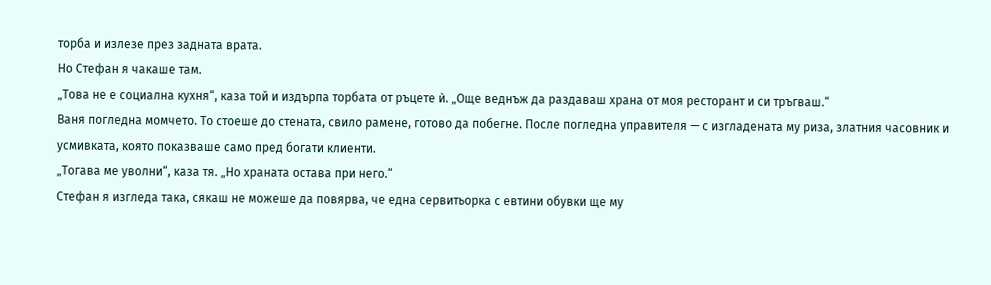торба и излезе през задната врата.
Но Стефан я чакаше там.
„Това не е социална кухня“, каза той и издърпа торбата от ръцете ѝ. „Още веднъж да раздаваш храна от моя ресторант и си тръгваш.“
Ваня погледна момчето. То стоеше до стената, свило рамене, готово да побегне. После погледна управителя — с изгладената му риза, златния часовник и усмивката, която показваше само пред богати клиенти.
„Тогава ме уволни“, каза тя. „Но храната остава при него.“
Стефан я изгледа така, сякаш не можеше да повярва, че една сервитьорка с евтини обувки ще му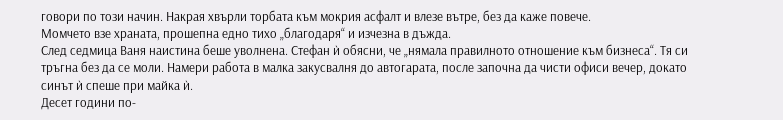говори по този начин. Накрая хвърли торбата към мокрия асфалт и влезе вътре, без да каже повече.
Момчето взе храната, прошепна едно тихо „благодаря“ и изчезна в дъжда.
След седмица Ваня наистина беше уволнена. Стефан ѝ обясни, че „нямала правилното отношение към бизнеса“. Тя си тръгна без да се моли. Намери работа в малка закусвалня до автогарата, после започна да чисти офиси вечер, докато синът ѝ спеше при майка ѝ.
Десет години по-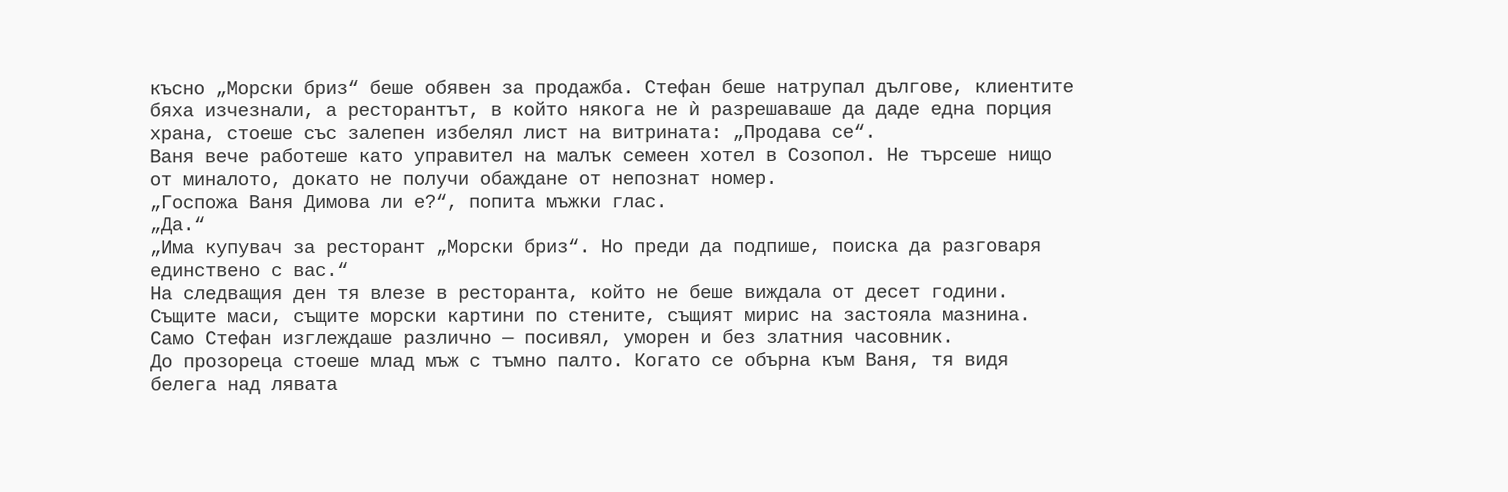късно „Морски бриз“ беше обявен за продажба. Стефан беше натрупал дългове, клиентите бяха изчезнали, а ресторантът, в който някога не ѝ разрешаваше да даде една порция храна, стоеше със залепен избелял лист на витрината: „Продава се“.
Ваня вече работеше като управител на малък семеен хотел в Созопол. Не търсеше нищо от миналото, докато не получи обаждане от непознат номер.
„Госпожа Ваня Димова ли е?“, попита мъжки глас.
„Да.“
„Има купувач за ресторант „Морски бриз“. Но преди да подпише, поиска да разговаря единствено с вас.“
На следващия ден тя влезе в ресторанта, който не беше виждала от десет години. Същите маси, същите морски картини по стените, същият мирис на застояла мазнина. Само Стефан изглеждаше различно — посивял, уморен и без златния часовник.
До прозореца стоеше млад мъж с тъмно палто. Когато се обърна към Ваня, тя видя белега над лявата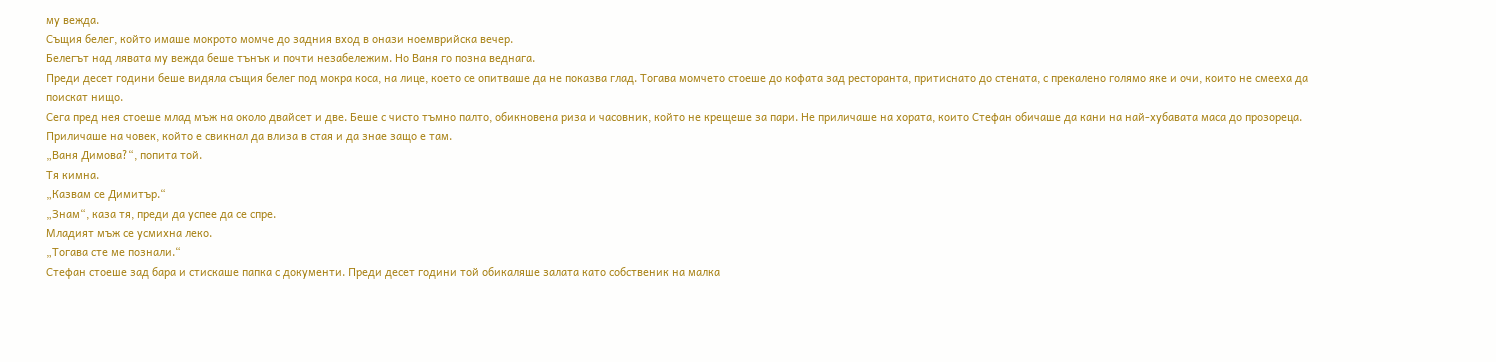му вежда.
Същия белег, който имаше мокрото момче до задния вход в онази ноемврийска вечер.
Белегът над лявата му вежда беше тънък и почти незабележим. Но Ваня го позна веднага.
Преди десет години беше видяла същия белег под мокра коса, на лице, което се опитваше да не показва глад. Тогава момчето стоеше до кофата зад ресторанта, притиснато до стената, с прекалено голямо яке и очи, които не смееха да поискат нищо.
Сега пред нея стоеше млад мъж на около двайсет и две. Беше с чисто тъмно палто, обикновена риза и часовник, който не крещеше за пари. Не приличаше на хората, които Стефан обичаше да кани на най-хубавата маса до прозореца.
Приличаше на човек, който е свикнал да влиза в стая и да знае защо е там.
„Ваня Димова?“, попита той.
Тя кимна.
„Казвам се Димитър.“
„Знам“, каза тя, преди да успее да се спре.
Младият мъж се усмихна леко.
„Тогава сте ме познали.“
Стефан стоеше зад бара и стискаше папка с документи. Преди десет години той обикаляше залата като собственик на малка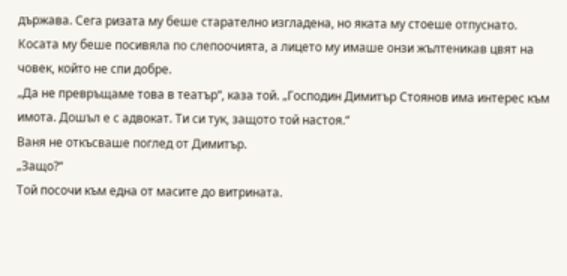държава. Сега ризата му беше старателно изгладена, но яката му стоеше отпуснато. Косата му беше посивяла по слепоочията, а лицето му имаше онзи жълтеникав цвят на човек, който не спи добре.
„Да не превръщаме това в театър“, каза той. „Господин Димитър Стоянов има интерес към имота. Дошъл е с адвокат. Ти си тук, защото той настоя.“
Ваня не откъсваше поглед от Димитър.
„Защо?“
Той посочи към една от масите до витрината.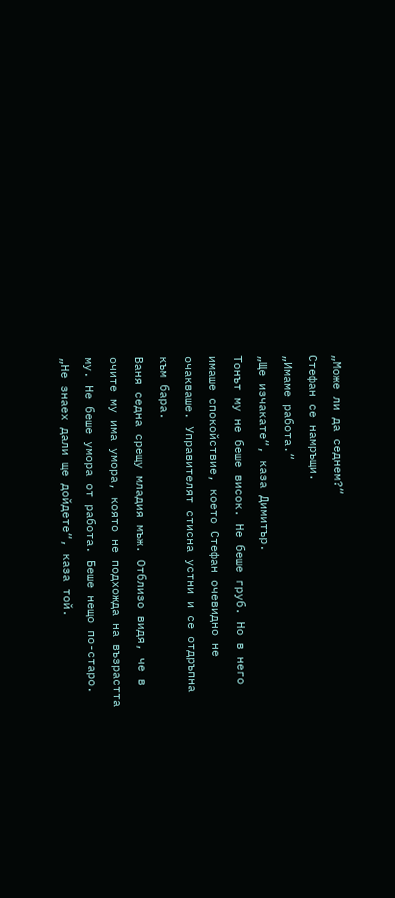„Може ли да седнем?“
Стефан се намръщи.
„Имаме работа.“
„Ще изчакате“, каза Димитър.
Тонът му не беше висок. Не беше груб. Но в него имаше спокойствие, което Стефан очевидно не очакваше. Управителят стисна устни и се отдръпна към бара.
Ваня седна срещу младия мъж. Отблизо видя, че в очите му има умора, която не подхожда на възрастта му. Не беше умора от работа. Беше нещо по-старо.
„Не знаех дали ще дойдете“, каза той.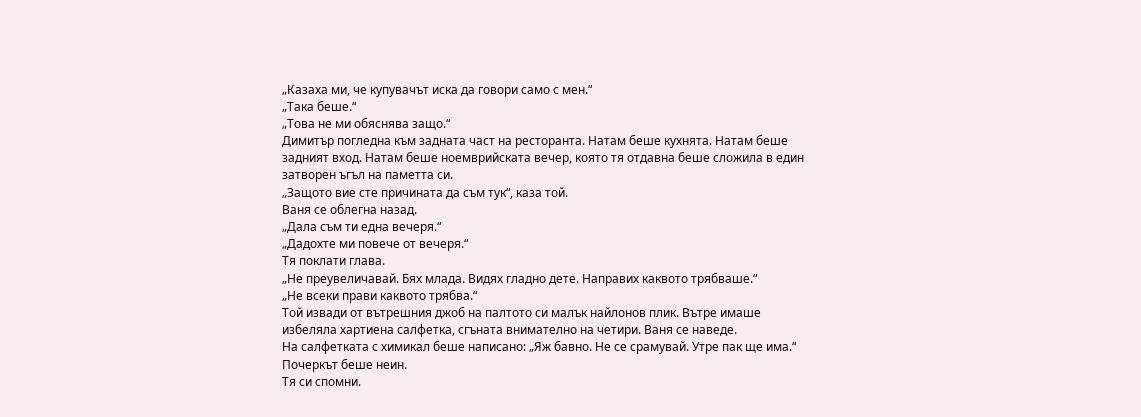„Казаха ми, че купувачът иска да говори само с мен.“
„Така беше.“
„Това не ми обяснява защо.“
Димитър погледна към задната част на ресторанта. Натам беше кухнята. Натам беше задният вход. Натам беше ноемврийската вечер, която тя отдавна беше сложила в един затворен ъгъл на паметта си.
„Защото вие сте причината да съм тук“, каза той.
Ваня се облегна назад.
„Дала съм ти една вечеря.“
„Дадохте ми повече от вечеря.“
Тя поклати глава.
„Не преувеличавай. Бях млада. Видях гладно дете. Направих каквото трябваше.“
„Не всеки прави каквото трябва.“
Той извади от вътрешния джоб на палтото си малък найлонов плик. Вътре имаше избеляла хартиена салфетка, сгъната внимателно на четири. Ваня се наведе.
На салфетката с химикал беше написано: „Яж бавно. Не се срамувай. Утре пак ще има.“
Почеркът беше неин.
Тя си спомни.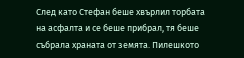След като Стефан беше хвърлил торбата на асфалта и се беше прибрал, тя беше събрала храната от земята. Пилешкото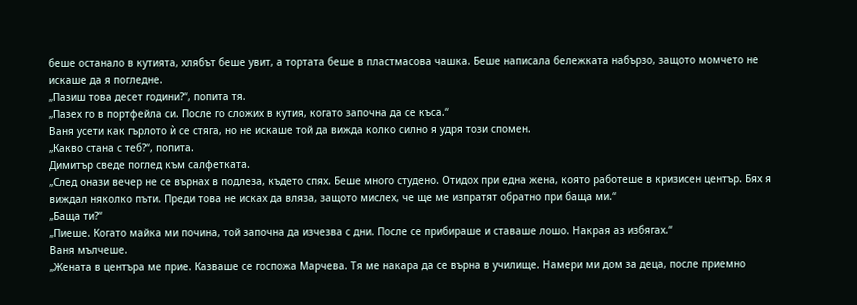беше останало в кутията, хлябът беше увит, а тортата беше в пластмасова чашка. Беше написала бележката набързо, защото момчето не искаше да я погледне.
„Пазиш това десет години?“, попита тя.
„Пазех го в портфейла си. После го сложих в кутия, когато започна да се къса.“
Ваня усети как гърлото ѝ се стяга, но не искаше той да вижда колко силно я удря този спомен.
„Какво стана с теб?“, попита.
Димитър сведе поглед към салфетката.
„След онази вечер не се върнах в подлеза, където спях. Беше много студено. Отидох при една жена, която работеше в кризисен център. Бях я виждал няколко пъти. Преди това не исках да вляза, защото мислех, че ще ме изпратят обратно при баща ми.“
„Баща ти?“
„Пиеше. Когато майка ми почина, той започна да изчезва с дни. После се прибираше и ставаше лошо. Накрая аз избягах.“
Ваня мълчеше.
„Жената в центъра ме прие. Казваше се госпожа Марчева. Тя ме накара да се върна в училище. Намери ми дом за деца, после приемно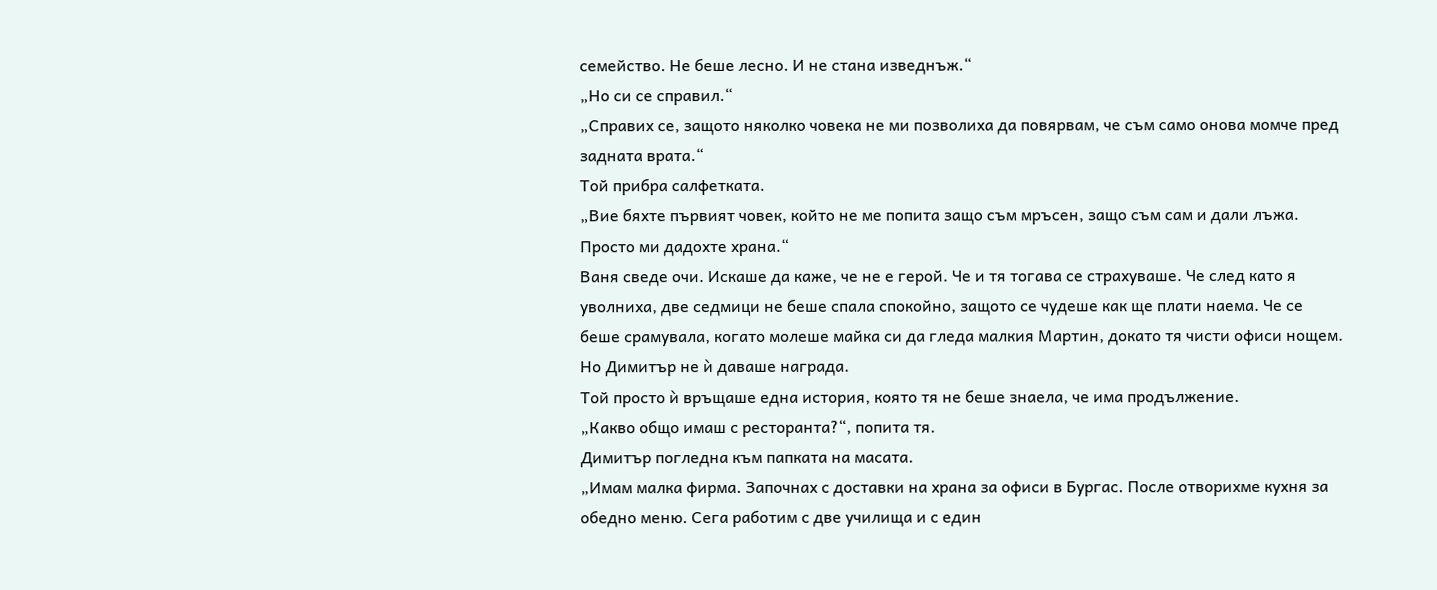семейство. Не беше лесно. И не стана изведнъж.“
„Но си се справил.“
„Справих се, защото няколко човека не ми позволиха да повярвам, че съм само онова момче пред задната врата.“
Той прибра салфетката.
„Вие бяхте първият човек, който не ме попита защо съм мръсен, защо съм сам и дали лъжа. Просто ми дадохте храна.“
Ваня сведе очи. Искаше да каже, че не е герой. Че и тя тогава се страхуваше. Че след като я уволниха, две седмици не беше спала спокойно, защото се чудеше как ще плати наема. Че се беше срамувала, когато молеше майка си да гледа малкия Мартин, докато тя чисти офиси нощем.
Но Димитър не ѝ даваше награда.
Той просто ѝ връщаше една история, която тя не беше знаела, че има продължение.
„Какво общо имаш с ресторанта?“, попита тя.
Димитър погледна към папката на масата.
„Имам малка фирма. Започнах с доставки на храна за офиси в Бургас. После отворихме кухня за обедно меню. Сега работим с две училища и с един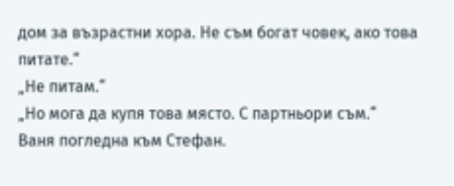дом за възрастни хора. Не съм богат човек, ако това питате.“
„Не питам.“
„Но мога да купя това място. С партньори съм.“
Ваня погледна към Стефан.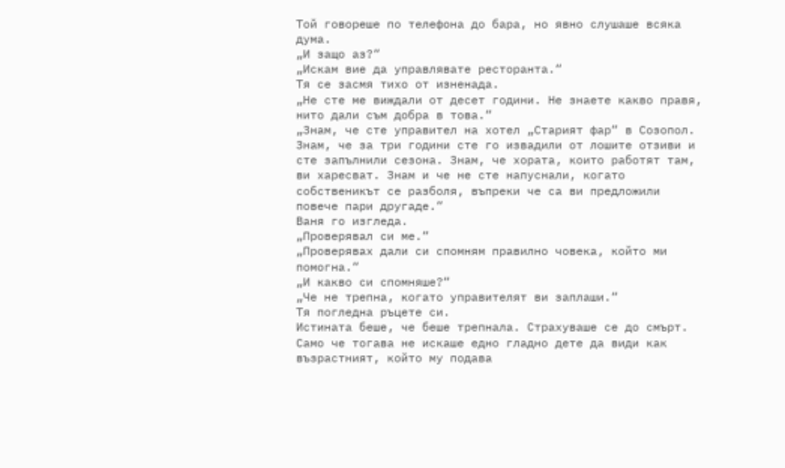Той говореше по телефона до бара, но явно слушаше всяка дума.
„И защо аз?“
„Искам вие да управлявате ресторанта.“
Тя се засмя тихо от изненада.
„Не сте ме виждали от десет години. Не знаете какво правя, нито дали съм добра в това.“
„Знам, че сте управител на хотел „Старият фар“ в Созопол. Знам, че за три години сте го извадили от лошите отзиви и сте запълнили сезона. Знам, че хората, които работят там, ви харесват. Знам и че не сте напуснали, когато собственикът се разболя, въпреки че са ви предложили повече пари другаде.“
Ваня го изгледа.
„Проверявал си ме.“
„Проверявах дали си спомням правилно човека, който ми помогна.“
„И какво си спомняше?“
„Че не трепна, когато управителят ви заплаши.“
Тя погледна ръцете си.
Истината беше, че беше трепнала. Страхуваше се до смърт. Само че тогава не искаше едно гладно дете да види как възрастният, който му подава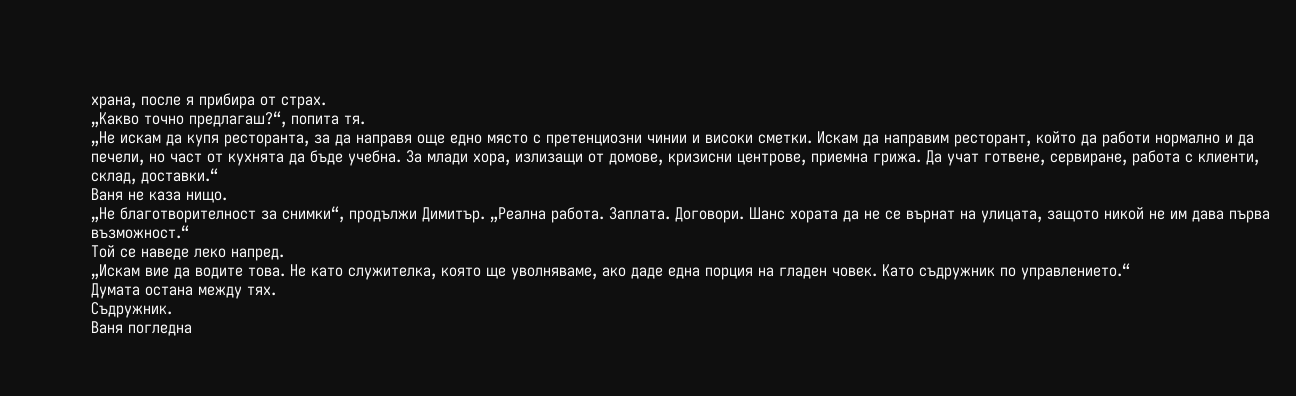храна, после я прибира от страх.
„Какво точно предлагаш?“, попита тя.
„Не искам да купя ресторанта, за да направя още едно място с претенциозни чинии и високи сметки. Искам да направим ресторант, който да работи нормално и да печели, но част от кухнята да бъде учебна. За млади хора, излизащи от домове, кризисни центрове, приемна грижа. Да учат готвене, сервиране, работа с клиенти, склад, доставки.“
Ваня не каза нищо.
„Не благотворителност за снимки“, продължи Димитър. „Реална работа. Заплата. Договори. Шанс хората да не се върнат на улицата, защото никой не им дава първа възможност.“
Той се наведе леко напред.
„Искам вие да водите това. Не като служителка, която ще уволняваме, ако даде една порция на гладен човек. Като съдружник по управлението.“
Думата остана между тях.
Съдружник.
Ваня погледна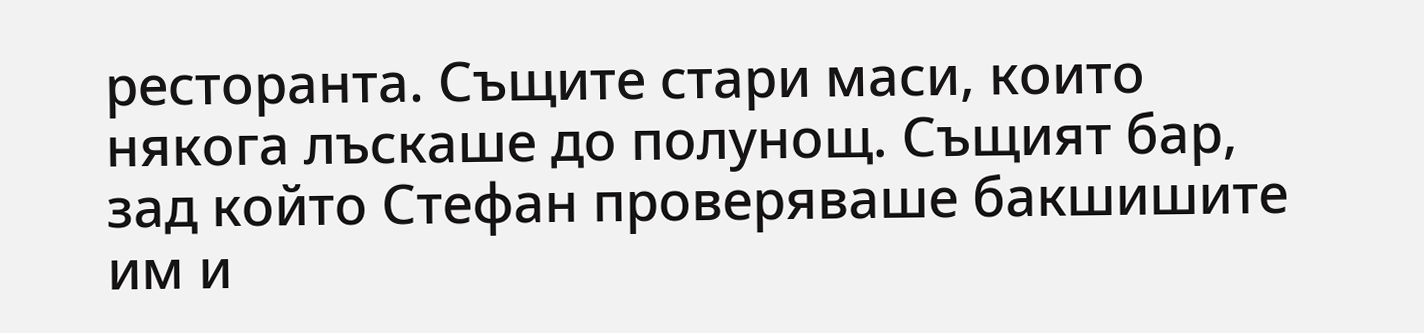ресторанта. Същите стари маси, които някога лъскаше до полунощ. Същият бар, зад който Стефан проверяваше бакшишите им и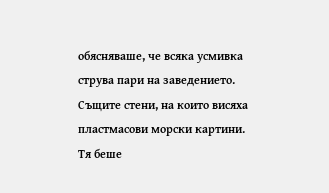обясняваше, че всяка усмивка струва пари на заведението. Същите стени, на които висяха пластмасови морски картини.
Тя беше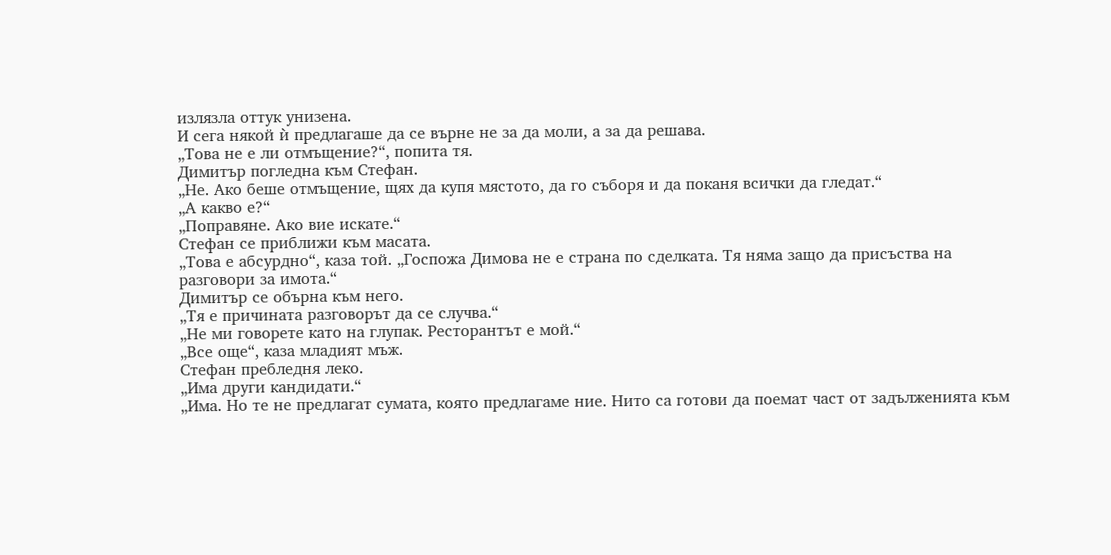излязла оттук унизена.
И сега някой ѝ предлагаше да се върне не за да моли, а за да решава.
„Това не е ли отмъщение?“, попита тя.
Димитър погледна към Стефан.
„Не. Ако беше отмъщение, щях да купя мястото, да го съборя и да поканя всички да гледат.“
„А какво е?“
„Поправяне. Ако вие искате.“
Стефан се приближи към масата.
„Това е абсурдно“, каза той. „Госпожа Димова не е страна по сделката. Тя няма защо да присъства на разговори за имота.“
Димитър се обърна към него.
„Тя е причината разговорът да се случва.“
„Не ми говорете като на глупак. Ресторантът е мой.“
„Все още“, каза младият мъж.
Стефан пребледня леко.
„Има други кандидати.“
„Има. Но те не предлагат сумата, която предлагаме ние. Нито са готови да поемат част от задълженията към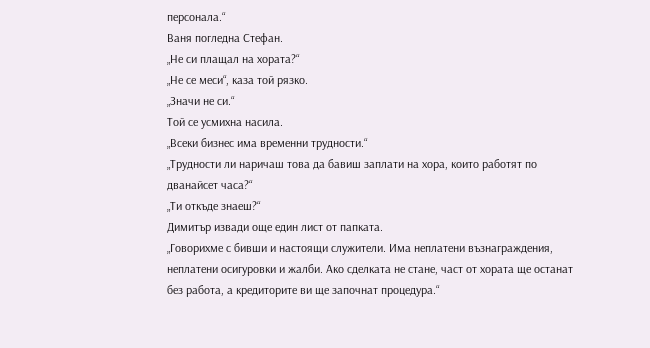персонала.“
Ваня погледна Стефан.
„Не си плащал на хората?“
„Не се меси“, каза той рязко.
„Значи не си.“
Той се усмихна насила.
„Всеки бизнес има временни трудности.“
„Трудности ли наричаш това да бавиш заплати на хора, които работят по дванайсет часа?“
„Ти откъде знаеш?“
Димитър извади още един лист от папката.
„Говорихме с бивши и настоящи служители. Има неплатени възнаграждения, неплатени осигуровки и жалби. Ако сделката не стане, част от хората ще останат без работа, а кредиторите ви ще започнат процедура.“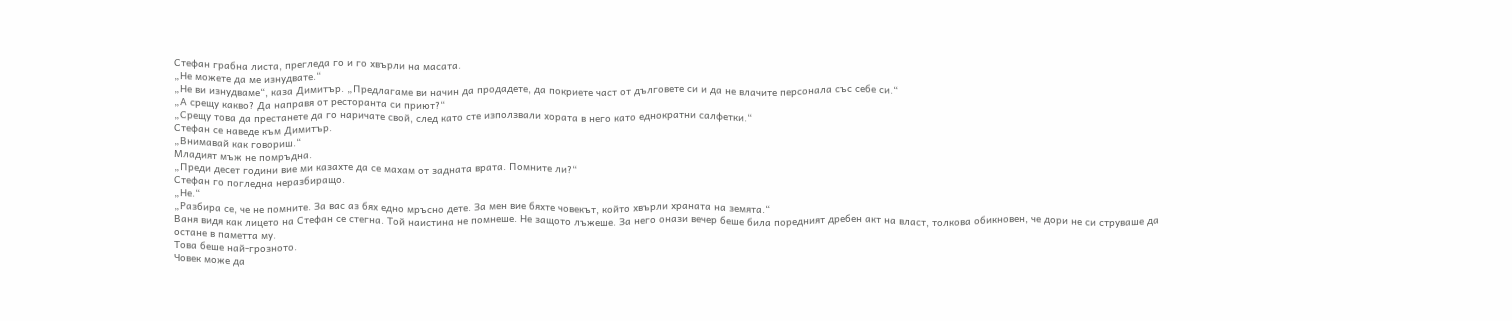Стефан грабна листа, прегледа го и го хвърли на масата.
„Не можете да ме изнудвате.“
„Не ви изнудваме“, каза Димитър. „Предлагаме ви начин да продадете, да покриете част от дълговете си и да не влачите персонала със себе си.“
„А срещу какво? Да направя от ресторанта си приют?“
„Срещу това да престанете да го наричате свой, след като сте използвали хората в него като еднократни салфетки.“
Стефан се наведе към Димитър.
„Внимавай как говориш.“
Младият мъж не помръдна.
„Преди десет години вие ми казахте да се махам от задната врата. Помните ли?“
Стефан го погледна неразбиращо.
„Не.“
„Разбира се, че не помните. За вас аз бях едно мръсно дете. За мен вие бяхте човекът, който хвърли храната на земята.“
Ваня видя как лицето на Стефан се стегна. Той наистина не помнеше. Не защото лъжеше. За него онази вечер беше била поредният дребен акт на власт, толкова обикновен, че дори не си струваше да остане в паметта му.
Това беше най-грозното.
Човек може да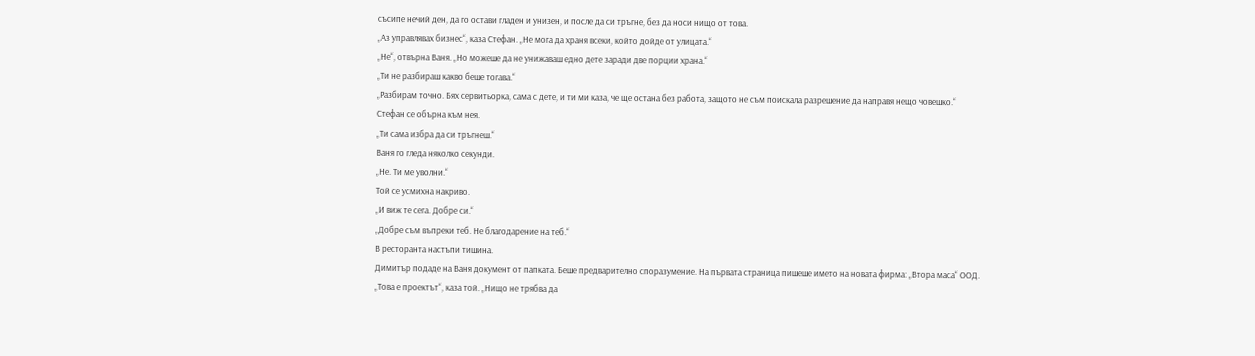съсипе нечий ден, да го остави гладен и унизен, и после да си тръгне, без да носи нищо от това.
„Аз управлявах бизнес“, каза Стефан. „Не мога да храня всеки, който дойде от улицата.“
„Не“, отвърна Ваня. „Но можеше да не унижаваш едно дете заради две порции храна.“
„Ти не разбираш какво беше тогава.“
„Разбирам точно. Бях сервитьорка, сама с дете, и ти ми каза, че ще остана без работа, защото не съм поискала разрешение да направя нещо човешко.“
Стефан се обърна към нея.
„Ти сама избра да си тръгнеш.“
Ваня го гледа няколко секунди.
„Не. Ти ме уволни.“
Той се усмихна накриво.
„И виж те сега. Добре си.“
„Добре съм въпреки теб. Не благодарение на теб.“
В ресторанта настъпи тишина.
Димитър подаде на Ваня документ от папката. Беше предварително споразумение. На първата страница пишеше името на новата фирма: „Втора маса“ ООД.
„Това е проектът“, каза той. „Нищо не трябва да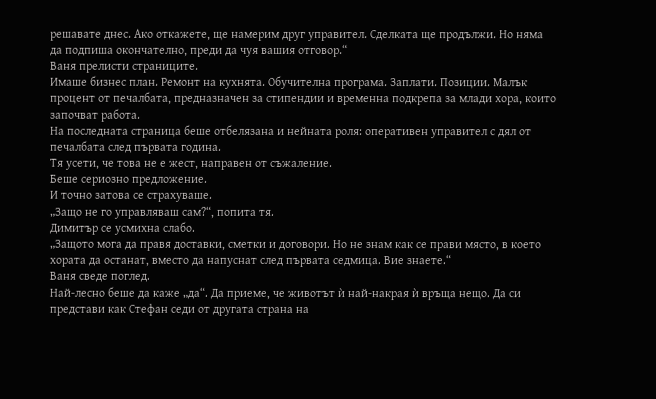решавате днес. Ако откажете, ще намерим друг управител. Сделката ще продължи. Но няма да подпиша окончателно, преди да чуя вашия отговор.“
Ваня прелисти страниците.
Имаше бизнес план. Ремонт на кухнята. Обучителна програма. Заплати. Позиции. Малък процент от печалбата, предназначен за стипендии и временна подкрепа за млади хора, които започват работа.
На последната страница беше отбелязана и нейната роля: оперативен управител с дял от печалбата след първата година.
Тя усети, че това не е жест, направен от съжаление.
Беше сериозно предложение.
И точно затова се страхуваше.
„Защо не го управляваш сам?“, попита тя.
Димитър се усмихна слабо.
„Защото мога да правя доставки, сметки и договори. Но не знам как се прави място, в което хората да останат, вместо да напуснат след първата седмица. Вие знаете.“
Ваня сведе поглед.
Най-лесно беше да каже „да“. Да приеме, че животът ѝ най-накрая ѝ връща нещо. Да си представи как Стефан седи от другата страна на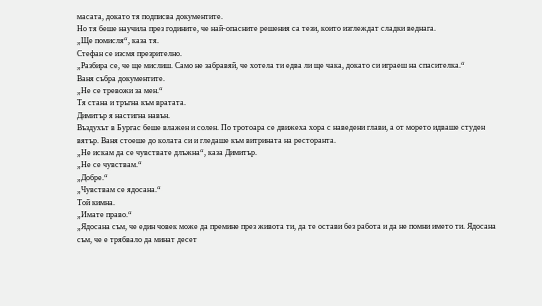масата, докато тя подписва документите.
Но тя беше научила през годините, че най-опасните решения са тези, които изглеждат сладки веднага.
„Ще помисля“, каза тя.
Стефан се изсмя презрително.
„Разбира се, че ще мислиш. Само не забравяй, че хотела ти едва ли ще чака, докато си играеш на спасителка.“
Ваня събра документите.
„Не се тревожи за мен.“
Тя стана и тръгна към вратата.
Димитър я настигна навън.
Въздухът в Бургас беше влажен и солен. По тротоара се движеха хора с наведени глави, а от морето идваше студен вятър. Ваня стоеше до колата си и гледаше към витрината на ресторанта.
„Не искам да се чувствате длъжна“, каза Димитър.
„Не се чувствам.“
„Добре.“
„Чувствам се ядосана.“
Той кимна.
„Имате право.“
„Ядосана съм, че един човек може да премине през живота ти, да те остави без работа и да не помни името ти. Ядосана съм, че е трябвало да минат десет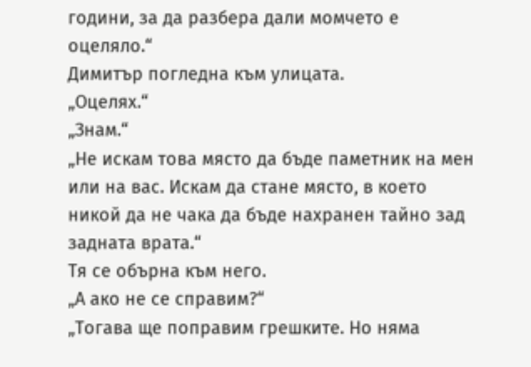години, за да разбера дали момчето е оцеляло.“
Димитър погледна към улицата.
„Оцелях.“
„Знам.“
„Не искам това място да бъде паметник на мен или на вас. Искам да стане място, в което никой да не чака да бъде нахранен тайно зад задната врата.“
Тя се обърна към него.
„А ако не се справим?“
„Тогава ще поправим грешките. Но няма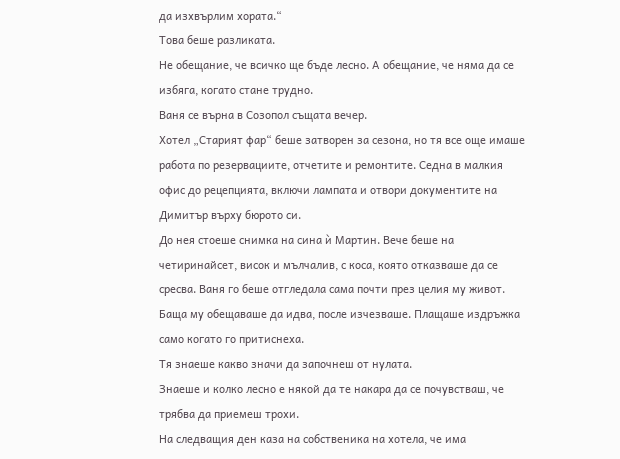да изхвърлим хората.“
Това беше разликата.
Не обещание, че всичко ще бъде лесно. А обещание, че няма да се избяга, когато стане трудно.
Ваня се върна в Созопол същата вечер.
Хотел „Старият фар“ беше затворен за сезона, но тя все още имаше работа по резервациите, отчетите и ремонтите. Седна в малкия офис до рецепцията, включи лампата и отвори документите на Димитър върху бюрото си.
До нея стоеше снимка на сина ѝ Мартин. Вече беше на четиринайсет, висок и мълчалив, с коса, която отказваше да се сресва. Ваня го беше отгледала сама почти през целия му живот. Баща му обещаваше да идва, после изчезваше. Плащаше издръжка само когато го притиснеха.
Тя знаеше какво значи да започнеш от нулата.
Знаеше и колко лесно е някой да те накара да се почувстваш, че трябва да приемеш трохи.
На следващия ден каза на собственика на хотела, че има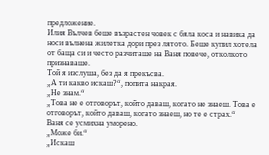предложение.
Илия Вълчев беше възрастен човек с бяла коса и навика да носи вълнена жилетка дори през лятото. Беше купил хотела от баща си и често разчиташе на Ваня повече, отколкото признаваше.
Той я изслуша, без да я прекъсва.
„А ти какво искаш?“, попита накрая.
„Не знам.“
„Това не е отговорът, който даваш, когато не знаеш. Това е отговорът, който даваш, когато знаеш, но те е страх.“
Ваня се усмихна уморено.
„Може би.“
„Искаш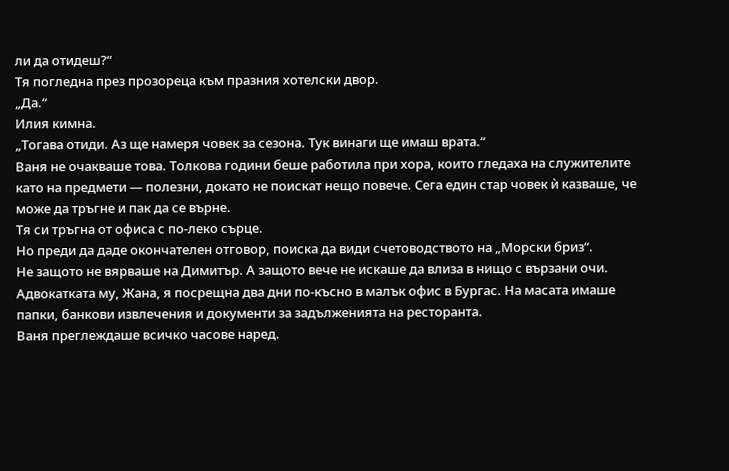ли да отидеш?“
Тя погледна през прозореца към празния хотелски двор.
„Да.“
Илия кимна.
„Тогава отиди. Аз ще намеря човек за сезона. Тук винаги ще имаш врата.“
Ваня не очакваше това. Толкова години беше работила при хора, които гледаха на служителите като на предмети — полезни, докато не поискат нещо повече. Сега един стар човек ѝ казваше, че може да тръгне и пак да се върне.
Тя си тръгна от офиса с по-леко сърце.
Но преди да даде окончателен отговор, поиска да види счетоводството на „Морски бриз“.
Не защото не вярваше на Димитър. А защото вече не искаше да влиза в нищо с вързани очи.
Адвокатката му, Жана, я посрещна два дни по-късно в малък офис в Бургас. На масата имаше папки, банкови извлечения и документи за задълженията на ресторанта.
Ваня преглеждаше всичко часове наред.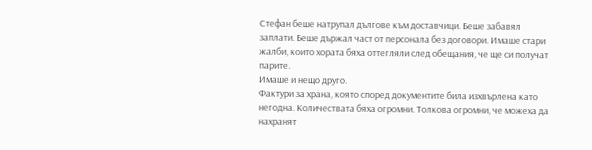Стефан беше натрупал дългове към доставчици. Беше забавял заплати. Беше държал част от персонала без договори. Имаше стари жалби, които хората бяха оттегляли след обещания, че ще си получат парите.
Имаше и нещо друго.
Фактури за храна, която според документите била изхвърлена като негодна. Количествата бяха огромни. Толкова огромни, че можеха да нахранят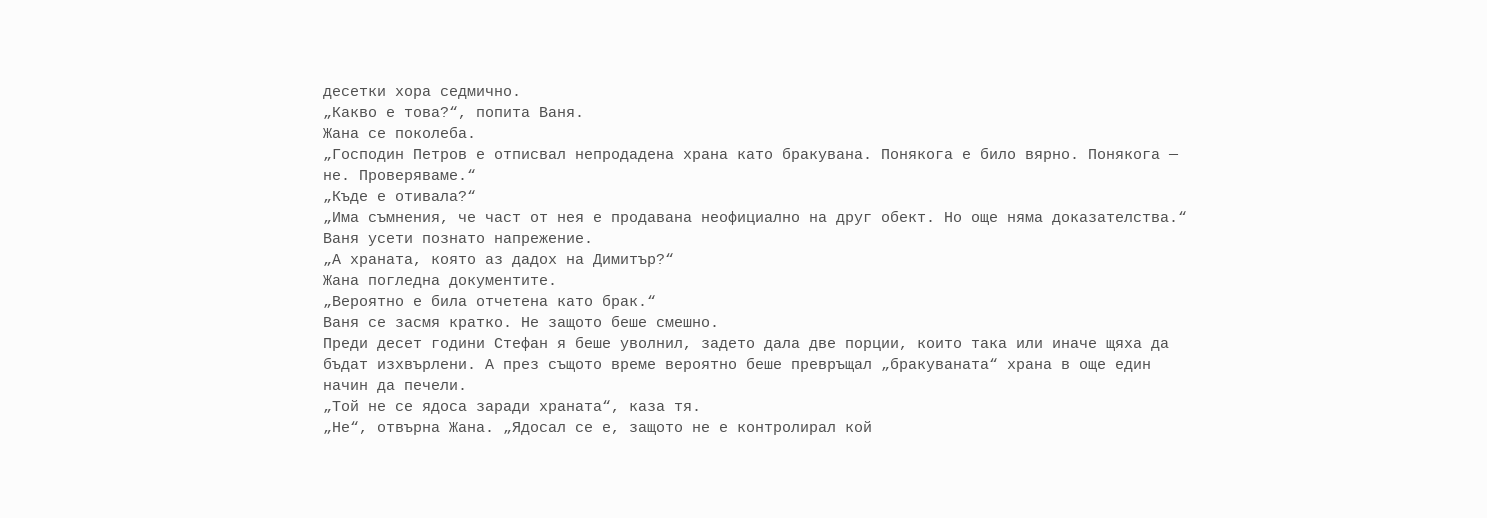десетки хора седмично.
„Какво е това?“, попита Ваня.
Жана се поколеба.
„Господин Петров е отписвал непродадена храна като бракувана. Понякога е било вярно. Понякога — не. Проверяваме.“
„Къде е отивала?“
„Има съмнения, че част от нея е продавана неофициално на друг обект. Но още няма доказателства.“
Ваня усети познато напрежение.
„А храната, която аз дадох на Димитър?“
Жана погледна документите.
„Вероятно е била отчетена като брак.“
Ваня се засмя кратко. Не защото беше смешно.
Преди десет години Стефан я беше уволнил, задето дала две порции, които така или иначе щяха да бъдат изхвърлени. А през същото време вероятно беше превръщал „бракуваната“ храна в още един начин да печели.
„Той не се ядоса заради храната“, каза тя.
„Не“, отвърна Жана. „Ядосал се е, защото не е контролирал кой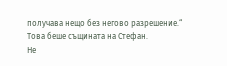получава нещо без негово разрешение.“
Това беше същината на Стефан.
Не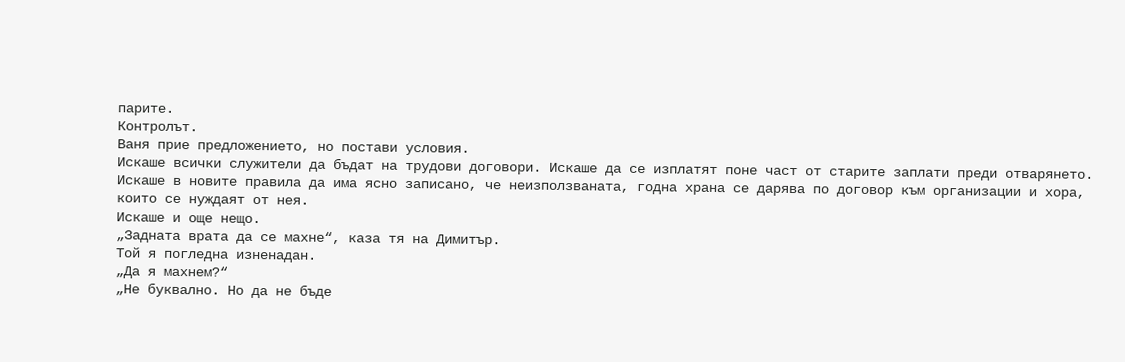парите.
Контролът.
Ваня прие предложението, но постави условия.
Искаше всички служители да бъдат на трудови договори. Искаше да се изплатят поне част от старите заплати преди отварянето. Искаше в новите правила да има ясно записано, че неизползваната, годна храна се дарява по договор към организации и хора, които се нуждаят от нея.
Искаше и още нещо.
„Задната врата да се махне“, каза тя на Димитър.
Той я погледна изненадан.
„Да я махнем?“
„Не буквално. Но да не бъде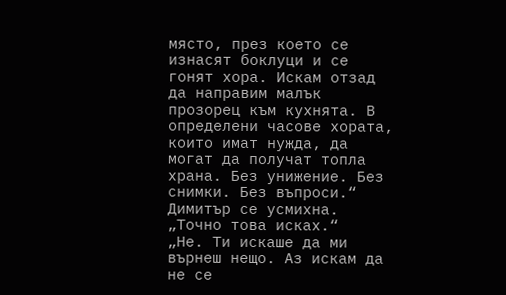място, през което се изнасят боклуци и се гонят хора. Искам отзад да направим малък прозорец към кухнята. В определени часове хората, които имат нужда, да могат да получат топла храна. Без унижение. Без снимки. Без въпроси.“
Димитър се усмихна.
„Точно това исках.“
„Не. Ти искаше да ми върнеш нещо. Аз искам да не се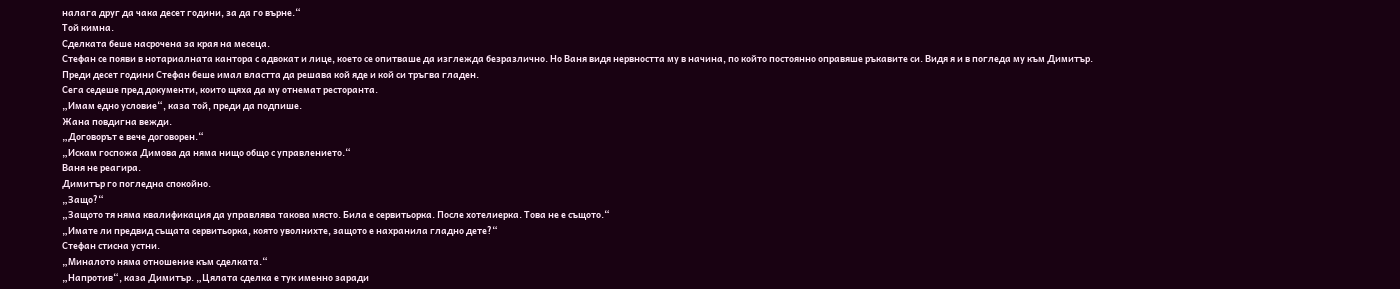налага друг да чака десет години, за да го върне.“
Той кимна.
Сделката беше насрочена за края на месеца.
Стефан се появи в нотариалната кантора с адвокат и лице, което се опитваше да изглежда безразлично. Но Ваня видя нервността му в начина, по който постоянно оправяше ръкавите си. Видя я и в погледа му към Димитър.
Преди десет години Стефан беше имал властта да решава кой яде и кой си тръгва гладен.
Сега седеше пред документи, които щяха да му отнемат ресторанта.
„Имам едно условие“, каза той, преди да подпише.
Жана повдигна вежди.
„Договорът е вече договорен.“
„Искам госпожа Димова да няма нищо общо с управлението.“
Ваня не реагира.
Димитър го погледна спокойно.
„Защо?“
„Защото тя няма квалификация да управлява такова място. Била е сервитьорка. После хотелиерка. Това не е същото.“
„Имате ли предвид същата сервитьорка, която уволнихте, защото е нахранила гладно дете?“
Стефан стисна устни.
„Миналото няма отношение към сделката.“
„Напротив“, каза Димитър. „Цялата сделка е тук именно заради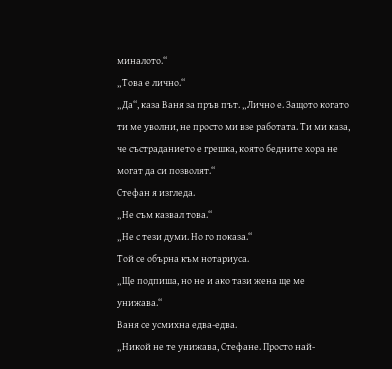миналото.“
„Това е лично.“
„Да“, каза Ваня за пръв път. „Лично е. Защото когато ти ме уволни, не просто ми взе работата. Ти ми каза, че състраданието е грешка, която бедните хора не могат да си позволят.“
Стефан я изгледа.
„Не съм казвал това.“
„Не с тези думи. Но го показа.“
Той се обърна към нотариуса.
„Ще подпиша, но не и ако тази жена ще ме унижава.“
Ваня се усмихна едва-едва.
„Никой не те унижава, Стефане. Просто най-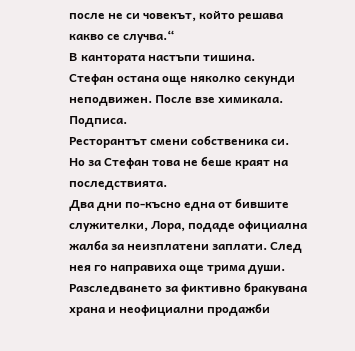после не си човекът, който решава какво се случва.“
В кантората настъпи тишина.
Стефан остана още няколко секунди неподвижен. После взе химикала.
Подписа.
Ресторантът смени собственика си.
Но за Стефан това не беше краят на последствията.
Два дни по-късно една от бившите служителки, Лора, подаде официална жалба за неизплатени заплати. След нея го направиха още трима души. Разследването за фиктивно бракувана храна и неофициални продажби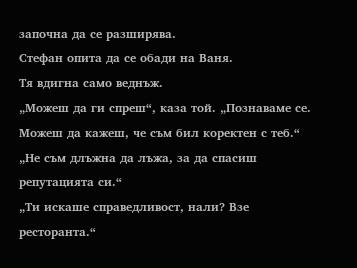започна да се разширява.
Стефан опита да се обади на Ваня.
Тя вдигна само веднъж.
„Можеш да ги спреш“, каза той. „Познаваме се. Можеш да кажеш, че съм бил коректен с теб.“
„Не съм длъжна да лъжа, за да спасиш репутацията си.“
„Ти искаше справедливост, нали? Взе ресторанта.“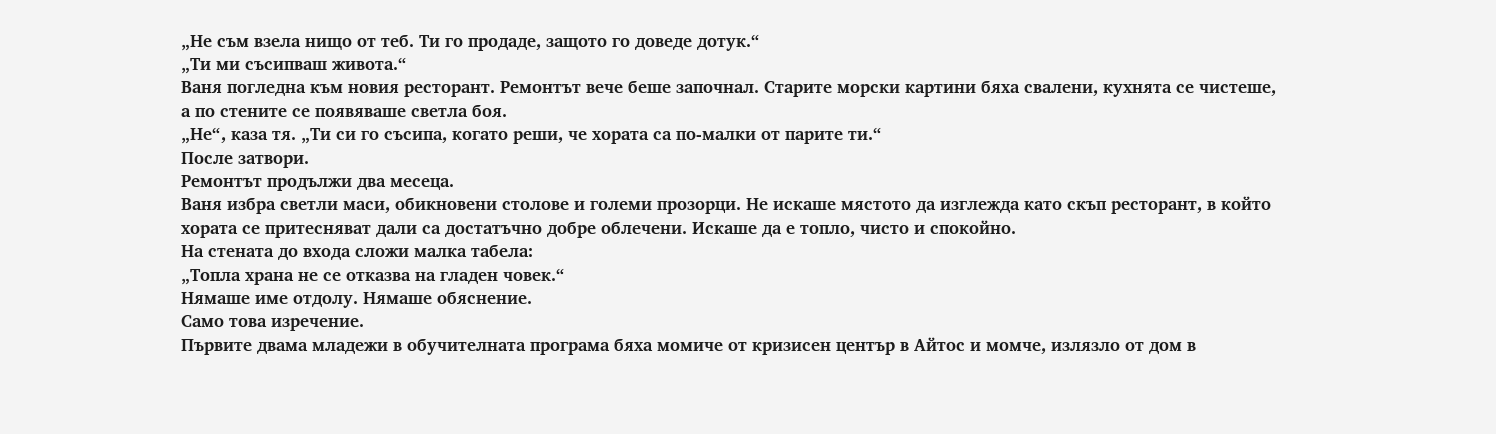„Не съм взела нищо от теб. Ти го продаде, защото го доведе дотук.“
„Ти ми съсипваш живота.“
Ваня погледна към новия ресторант. Ремонтът вече беше започнал. Старите морски картини бяха свалени, кухнята се чистеше, а по стените се появяваше светла боя.
„Не“, каза тя. „Ти си го съсипа, когато реши, че хората са по-малки от парите ти.“
После затвори.
Ремонтът продължи два месеца.
Ваня избра светли маси, обикновени столове и големи прозорци. Не искаше мястото да изглежда като скъп ресторант, в който хората се притесняват дали са достатъчно добре облечени. Искаше да е топло, чисто и спокойно.
На стената до входа сложи малка табела:
„Топла храна не се отказва на гладен човек.“
Нямаше име отдолу. Нямаше обяснение.
Само това изречение.
Първите двама младежи в обучителната програма бяха момиче от кризисен център в Айтос и момче, излязло от дом в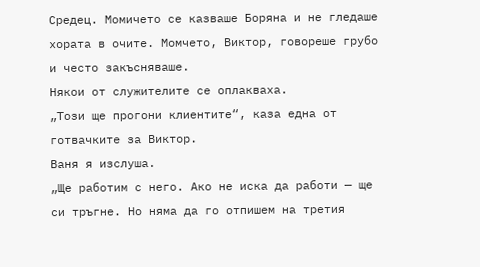Средец. Момичето се казваше Боряна и не гледаше хората в очите. Момчето, Виктор, говореше грубо и често закъсняваше.
Някои от служителите се оплакваха.
„Този ще прогони клиентите“, каза една от готвачките за Виктор.
Ваня я изслуша.
„Ще работим с него. Ако не иска да работи — ще си тръгне. Но няма да го отпишем на третия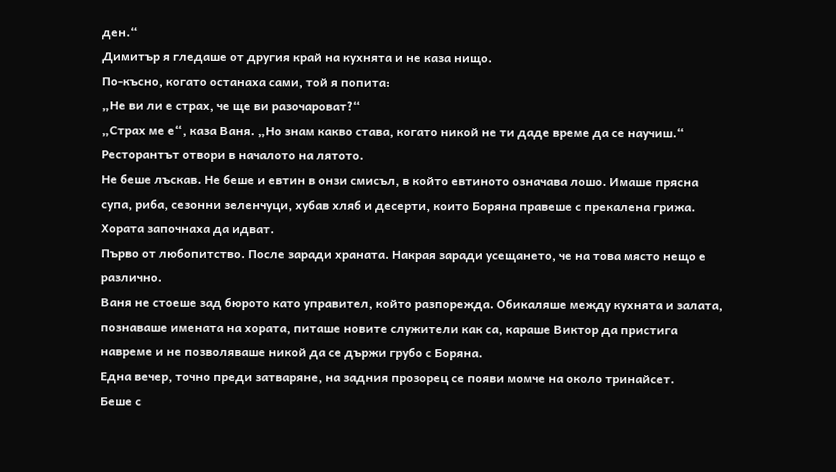ден.“
Димитър я гледаше от другия край на кухнята и не каза нищо.
По-късно, когато останаха сами, той я попита:
„Не ви ли е страх, че ще ви разочароват?“
„Страх ме е“, каза Ваня. „Но знам какво става, когато никой не ти даде време да се научиш.“
Ресторантът отвори в началото на лятото.
Не беше лъскав. Не беше и евтин в онзи смисъл, в който евтиното означава лошо. Имаше прясна супа, риба, сезонни зеленчуци, хубав хляб и десерти, които Боряна правеше с прекалена грижа.
Хората започнаха да идват.
Първо от любопитство. После заради храната. Накрая заради усещането, че на това място нещо е различно.
Ваня не стоеше зад бюрото като управител, който разпорежда. Обикаляше между кухнята и залата, познаваше имената на хората, питаше новите служители как са, караше Виктор да пристига навреме и не позволяваше никой да се държи грубо с Боряна.
Една вечер, точно преди затваряне, на задния прозорец се появи момче на около тринайсет.
Беше с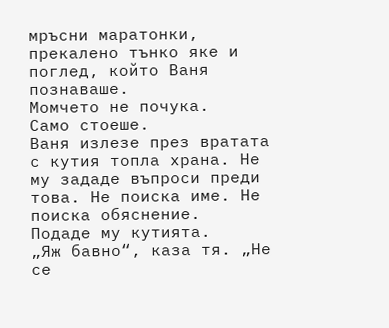мръсни маратонки, прекалено тънко яке и поглед, който Ваня познаваше.
Момчето не почука.
Само стоеше.
Ваня излезе през вратата с кутия топла храна. Не му зададе въпроси преди това. Не поиска име. Не поиска обяснение.
Подаде му кутията.
„Яж бавно“, каза тя. „Не се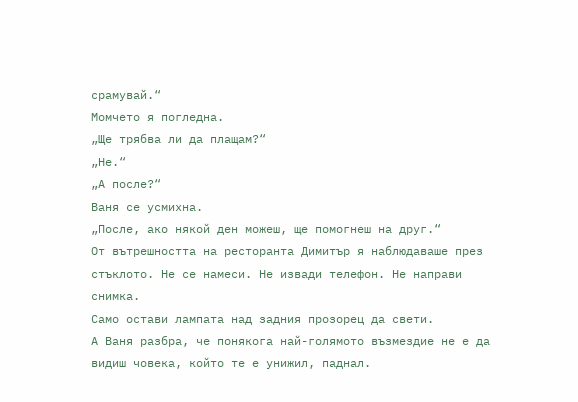срамувай.“
Момчето я погледна.
„Ще трябва ли да плащам?“
„Не.“
„А после?“
Ваня се усмихна.
„После, ако някой ден можеш, ще помогнеш на друг.“
От вътрешността на ресторанта Димитър я наблюдаваше през стъклото. Не се намеси. Не извади телефон. Не направи снимка.
Само остави лампата над задния прозорец да свети.
А Ваня разбра, че понякога най-голямото възмездие не е да видиш човека, който те е унижил, паднал.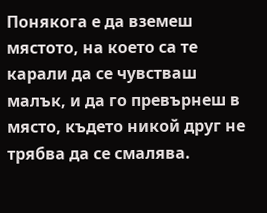Понякога е да вземеш мястото, на което са те карали да се чувстваш малък, и да го превърнеш в място, където никой друг не трябва да се смалява.